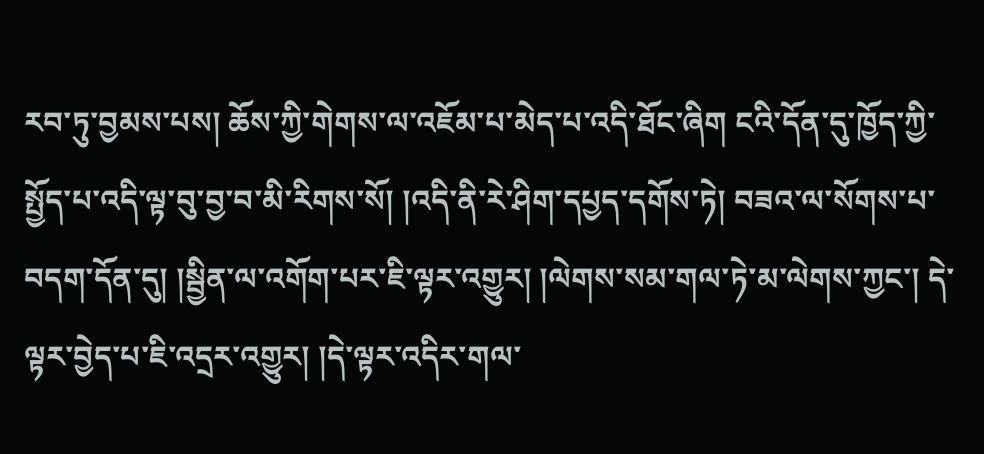རབ་ཏུ་བྱམས་པས། ཆོས་ཀྱི་གེགས་ལ་འཇོམ་པ་མེད་པ་འདི་ཐོང་ཞིག ངའི་དོན་དུ་ཁྱོད་ཀྱི་སྤྱོད་པ་འདི་ལྟ་བུ་བྱ་བ་མི་རིགས་སོ། །འདི་ནི་རེ་ཤིག་དཔྱད་དགོས་ཏེ། བཟའ་ལ་སོགས་པ་བདག་དོན་དུ། །སྦྱིན་ལ་འགོག་པར་ཇི་ལྟར་འགྱུར། །ལེགས་སམ་གལ་ཏེ་མ་ལེགས་ཀྱང་། དེ་ལྟར་བྱེད་པ་ཇི་འདྲར་འགྱུར། །དེ་ལྟར་འདིར་གལ་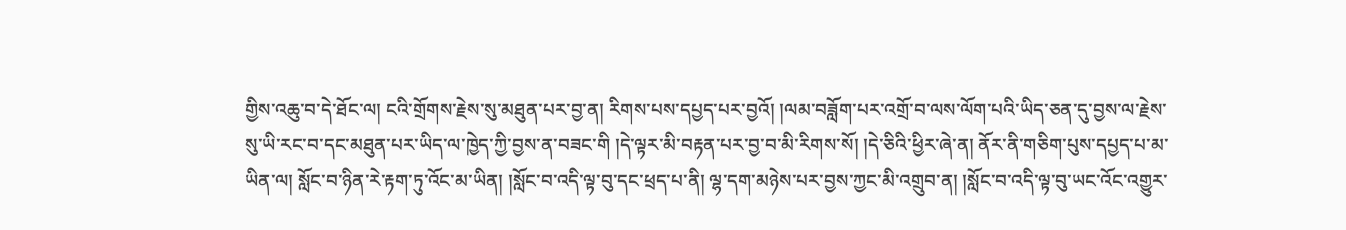གྱིས་འཆུ་བ་དེ་ཐོང་ལ། ངའི་གྲོགས་རྗེས་སུ་མཐུན་པར་བྱ་ན། རིགས་པས་དཔྱད་པར་བྱའོ། །ལམ་བཟློག་པར་འགྲོ་བ་ལས་ལོག་པའི་ཡིད་ཅན་དུ་བྱས་ལ་རྗེས་སུ་ཡི་རང་བ་དང་མཐུན་པར་ཡིད་ལ་ཁྱེད་ཀྱི་བྱས་ན་བཟང་གི །དེ་ལྟར་མི་བརྟན་པར་བྱ་བ་མི་རིགས་སོ། །དེ་ཅིའི་ཕྱིར་ཞེ་ན། ནོར་ནི་གཅིག་པུས་དཔྱད་པ་མ་ཡིན་ལ། སློང་བ་ཉིན་རེ་རྟག་ཏུ་འོང་མ་ཡིན། །སློང་བ་འདི་ལྟ་བུ་དང་ཕྲད་པ་ནི། ལྷ་དག་མཉེས་པར་བྱས་ཀྱང་མི་འགྲུབ་ན། །སློང་བ་འདི་ལྟ་བུ་ཡང་འོང་འགྱུར་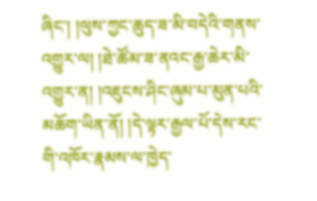ཞིང་། །ལུས་ཀྱང་ཆུད་ཟ་མི་བདེའི་གནས་འགྱུར་ལ། །ཐེ་ཚོམ་ཟ་ནའང་རྒྱ་ཆེར་མི་འགྱུར་ན། །འཇུངས་ཤིང་ཞུམ་པ་མུན་པའི་མཆོག་ཡིན་ནོ། །དེ་ལྟར་རྒྱལ་པོ་དེས་རང་གི་འཁོར་རྣམས་ལ་ཁྱེད་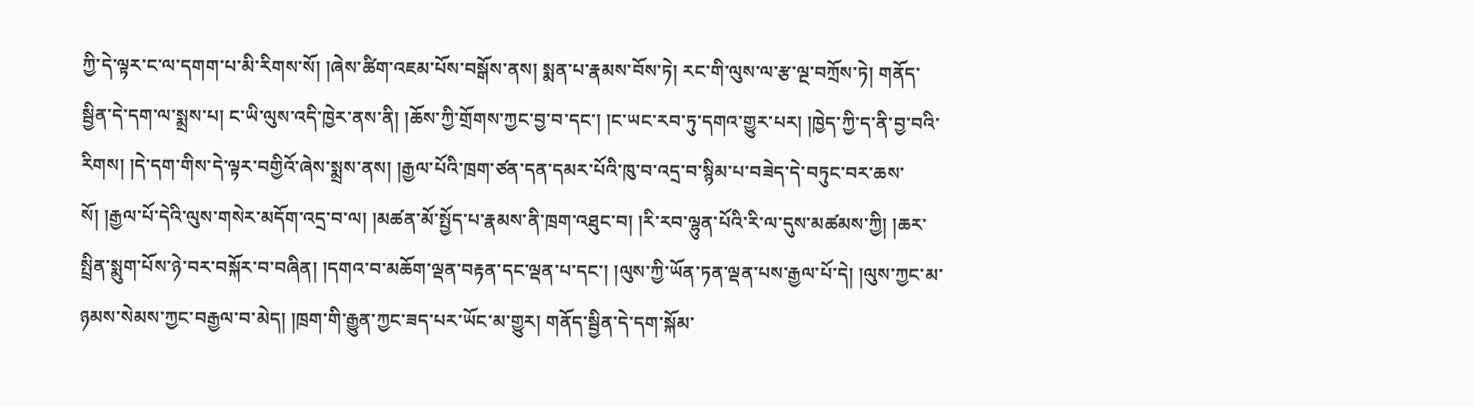ཀྱི་དེ་ལྟར་ང་ལ་དགག་པ་མི་རིགས་སོ། །ཞེས་ཚིག་འཇམ་པོས་བསྒོས་ནས། སྨན་པ་རྣམས་བོས་ཏེ། རང་གི་ལུས་ལ་རྩ་ལྔ་བཀྲོས་ཏེ། གནོད་སྦྱིན་དེ་དག་ལ་སྨྲས་པ། ང་ཡི་ལུས་འདི་ཁྱེར་ནས་ནི། །ཆོས་ཀྱི་གྲོགས་ཀྱང་བྱ་བ་དང་། །ང་ཡང་རབ་ཏུ་དགའ་གྱུར་པར། །ཁྱེད་ཀྱི་ད་ནི་བྱ་བའི་རིགས། །དེ་དག་གིས་དེ་ལྟར་བགྱིའོ་ཞེས་སྨྲས་ནས། །རྒྱལ་པོའི་ཁྲག་ཙན་དན་དམར་པོའི་ཁུ་བ་འདྲ་བ་སྙིམ་པ་བཟེད་དེ་བཏུང་བར་ཆས་སོ། །རྒྱལ་པོ་དེའི་ལུས་གསེར་མདོག་འདྲ་བ་ལ། །མཚན་མོ་སྤྱོད་པ་རྣམས་ནི་ཁྲག་འཐུང་བ། །རི་རབ་ལྷུན་པོའི་རི་ལ་དུས་མཚམས་ཀྱི། །ཆར་སྤྲིན་སྨུག་པོས་ཉེ་བར་བསྐོར་བ་བཞིན། །དགའ་བ་མཆོག་ལྡན་བརྟན་དང་ལྡན་པ་དང་། །ལུས་ཀྱི་ཡོན་ཏན་ལྡན་པས་རྒྱལ་པོ་དེ། །ལུས་ཀྱང་མ་ཉམས་སེམས་ཀྱང་བརྒྱལ་བ་མེད། །ཁྲག་གི་རྒྱུན་ཀྱང་ཟད་པར་ཡོང་མ་གྱུར། གནོད་སྦྱིན་དེ་དག་སྐོམ་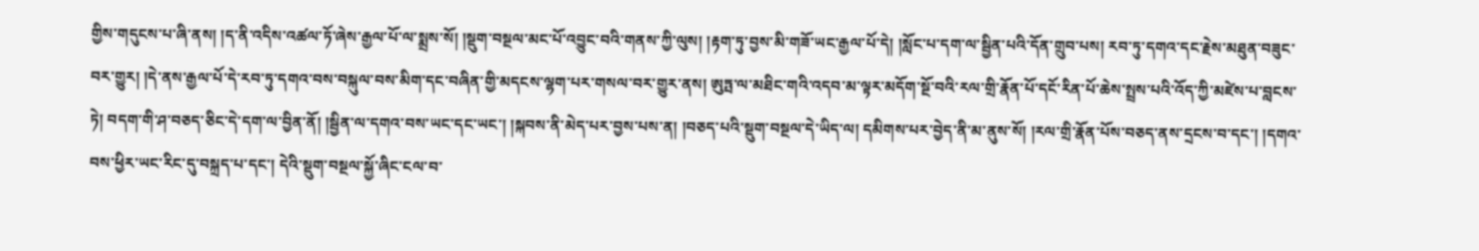གྱིས་གདུངས་པ་ཞི་ནས། །ད་ནི་འདིས་འཚལ་ཏོ་ཞེས་རྒྱལ་པོ་ལ་སྨྲས་སོ། །སྡུག་བསྔལ་མང་པོ་འབྱུང་བའི་གནས་ཀྱི་ལུས། །རྟག་ཏུ་བྱས་མི་གཟོ་ཡང་རྒྱལ་པོ་དེ། །སློང་པ་དག་ལ་སྦྱིན་པའི་དོན་གྲུབ་པས། རབ་ཏུ་དགའ་དང་རྗེས་མཐུན་བཟུང་བར་གྱུར། །དེ་ནས་རྒྱལ་པོ་དེ་རབ་ཏུ་དགའ་བས་བསྐུལ་བས་མིག་དང་བཞིན་གྱི་མདངས་ལྷག་པར་གསལ་བར་གྱུར་ནས། ཨུཏྤ་ལ་མཐིང་གའི་འདབ་མ་ལྟར་མདོག་སྔོ་བའི་རལ་གྲི་རྣོན་པོ་དངོ་རིན་པོ་ཆེས་སྤྲས་པའི་འོད་ཀྱི་མཛེས་པ་བླངས་ཏེ། བདག་གི་ཤ་བཅད་ཅིང་དེ་དག་ལ་བྱིན་ནོ། །སྦྱིན་ལ་དགའ་བས་ཡང་དང་ཡང་། །སྐབས་ནི་མེད་པར་བྱས་པས་ན། །བཅད་པའི་སྡུག་བསྔལ་དེ་ཡིད་ལ། དམིགས་པར་བྱེད་ནི་མ་ནུས་སོ། །རལ་གྲི་རྣོན་པོས་བཅད་ནས་དྲངས་བ་དང་། །དགའ་བས་ཕྱིར་ཡང་རིང་དུ་བསྐྲད་པ་དང་། དེའི་སྡུག་བསྔལ་སྐྱོ་ཞིང་ངལ་བ་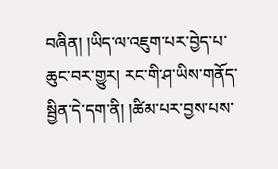བཞིན། །ཡིད་ལ་འཇུག་པར་བྱེད་པ་ཆུང་བར་གྱུར། རང་གི་ཤ་ཡིས་གནོད་སྦྱིན་དེ་དག་ནི། །ཚིམ་པར་བྱས་པས་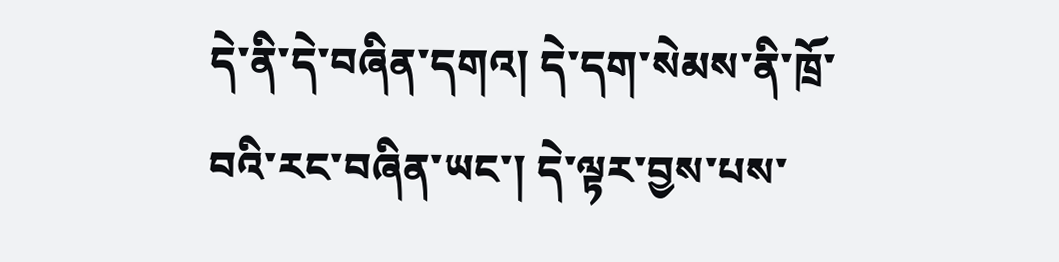དེ་ནི་དེ་བཞིན་དགའ། དེ་དག་སེམས་ནི་ཁྲོ་བའི་རང་བཞིན་ཡང་། དེ་ལྟར་བྱས་པས་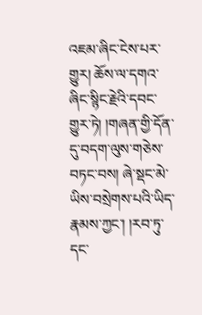འཇམ་ཞིང་ངེས་པར་གྱུར། ཆོས་ལ་དགའ་ཞིང་སྙིང་རྗེའི་དབང་གྱུར་ཏེ། །གཞན་གྱི་དོན་དུ་བདག་ལུས་གཅེས་བཏང་བས། ཞེ་སྡང་མེ་ཡིས་བསྲེགས་པའི་ཡིད་རྣམས་ཀྱང་། །རབ་ཏུ་དང་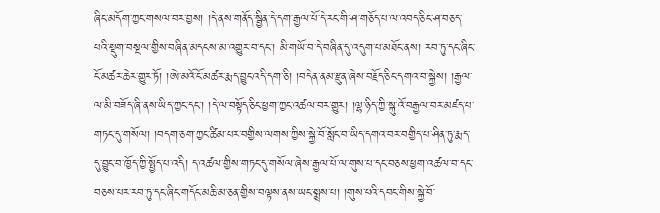ཞིང་མདོག་ཀྱང་གསལ་བར་བྱས། །དེ་ནས་གནོད་སྦྱིན་དེ་དག་རྒྱལ་པོ་དེ་རང་གི་ཤ་གཅོད་པ་ལ་འབད་ཅིང་ཤ་བཅད་པའི་སྡུག་བསྔལ་གྱིས་བཞིན་མདངས་མ་འགྱུར་བ་དང་། མི་གཡོ་བ་དེ་བཞིན་དུ་འདུག་པ་མཐོང་ནས། རབ་ཏུ་དང་ཞིང་ངོ་མཚར་ཆེར་གྱུར་ཏོ། །ཨེ་མའོ་ངོ་མཚར་རྨད་བྱུང་འདི་དག་ཅི། །བདེན་ནམ་རྫུན་ཞེས་བརྗོད་ཅིང་དགའ་བ་སྐྱེས། །རྒྱལ་ལ་མི་བཟོད་ཞི་ནས་ཡིད་ཀྱང་དང་། །དེ་ལ་བསྟོད་ཅིང་ཕྱག་ཀྱང་འཚལ་བར་གྱུར། །ལྷ་ཉིད་ཀྱི་སྐུ་འོ་བརྒྱལ་བར་མཛད་པ་གཏང་དུ་གསོལ། །བདག་ཅག་ཀྱང་ཚིམ་པར་བགྱིས་ལགས་ཀྱིས་སྐྱེ་བོ་སློང་བ་ཡིད་དགའ་བར་བགྱིད་པ་ཤིན་ཏུ་རྨད་དུ་བྱུང་བ་ཁྱོད་ཀྱི་སྤྱོད་པ་འདི། ད་འཚལ་གྱིས་གཏང་དུ་གསོལ་ཞེས་རྒྱལ་པོ་ལ་གུས་པ་དང་བཅས་ཕྱག་འཚལ་བ་དང་བཅས་པར་རབ་ཏུ་དང་ཞིང་གདོང་མཆི་མ་ཅན་གྱིས་བལྟས་ནས་ཡང་སྨྲས་པ། །གུས་པའི་དབང་གིས་སྐྱེ་བོ་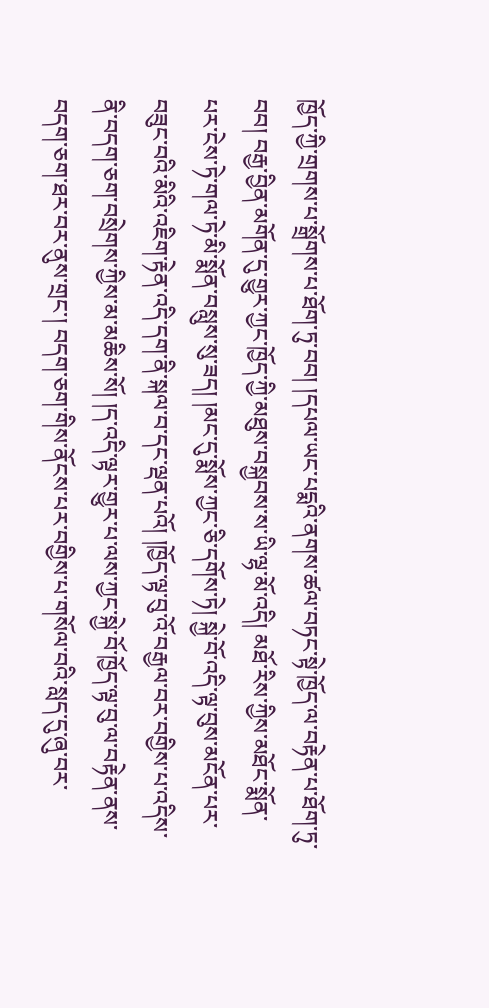ཁྱོད་ཀྱི་གྲགས་པ་སྒྲོགས་པ་ཐོག་ཏུ་བབ། །དཔལ་ཡང་པདྨའི་ནགས་ཚལ་བཏང་སྟེ་ཁྱོད་ལ་བརྟེན་པ་ཐོག་ཏུ་བབ། བརྒྱ་བྱིན་མགོན་དུ་གྱུར་ཀྱང་ཁྱོད་ཀྱི་མཐུས་བསྐྱབས་ས་ཡི་ལྷ་མོ་འདི། མཐོ་རིས་ཀྱིས་མཐོང་སྨོན་པར་ངེས་ཏེ་གལ་ཏེ་མི་སྨོན་བསླུས་སུ་ཟད། །མང་དུ་སྨོས་ཀྱང་ཅི་དགོས་ཏེ། སྐྱེ་བོ་འདི་ལྟ་བུས་མངོན་པར་བཟུང་བའི་མིའི་འཇིག་རྟེན་འདི་དག་ནི་སྐལ་བ་དང་ལྡན་པའོ། །ཁྱོད་ལྟ་བུ་འོ་བརྒྱལ་བར་བགྱིས་པ་འདིས་ནི་བདག་ཅག་བསྲེགས་ཀྱིས་མ་མཆིས་སོ། །ད་འདི་ལྟར་གྱུར་པ་ལས་ཀྱང་སྐྱེ་བོ་ཁྱོད་ལྟ་བུ་ལ་བརྟེན་ནས་བདག་ཅག་ཐར་བར་ནུས་གྲང་། བདག་ཅག་གིས་ནོངས་པར་བགྱིས་པ་གསོལ་བའི་སླད་དུ་ཞུ་བར་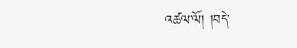འཚལ་ལོ། །བདེ་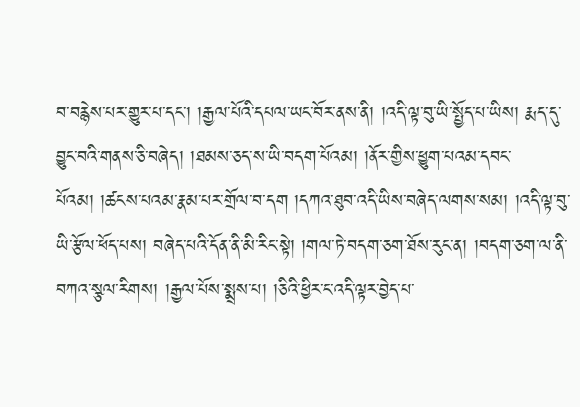བ་བརྙེས་པར་གྱུར་པ་དང་། །རྒྱལ་པོའི་དཔལ་ཡང་བོར་ནས་ནི། །འདི་ལྟ་བུ་ཡི་སྤྱོད་པ་ཡིས། རྨད་དུ་བྱུང་བའི་གནས་ཅི་བཞེད། །ཐམས་ཅད་ས་ཡི་བདག་པོའམ། །ནོར་གྱིས་ཕྱུག་པའམ་དབང་པོའམ། །ཚངས་པའམ་རྣམ་པར་གྲོལ་བ་དག །དཀའ་ཐུབ་འདི་ཡིས་བཞེད་ལགས་སམ། །འདི་ལྟ་བུ་ཡི་རྩོལ་ཕོད་པས། བཞེད་པའི་དོན་ནི་མི་རིང་སྟེ། །གལ་ཏེ་བདག་ཅག་ཐོས་རུང་ན། །བདག་ཅག་ལ་ནི་བཀའ་སྩལ་རིགས། །རྒྱལ་པོས་སྨྲས་པ། །ཅིའི་ཕྱིར་ང་འདི་ལྟར་བྱེད་པ་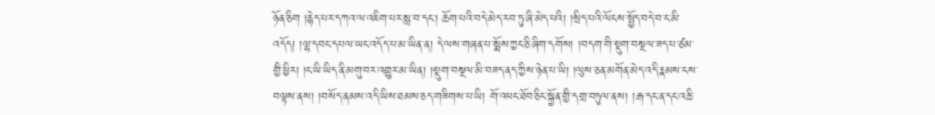ཉོན་ཅིག །རྙེད་པར་དཀའ་ལ་འཇིག་པར་སླ་བ་དང་། ཆོག་པའི་བདེ་མེད་རབ་ཏུ་ཞི་མེད་པའི། །སྲིད་པའི་ལོངས་སྤྱོད་བདེ་བ་ང་མི་འདོད། །ལྷ་དབང་དཔལ་ཡང་འདོད་པ་མ་ཡིན་ན། དེ་ལས་གཞན་པ་སྨོས་ཀྱང་ཅི་ཞིག་དགོས། །བདག་གི་སྡུག་བསྔལ་ཟད་པ་ཙམ་གྱི་ཕྱིར། །ང་ཡི་ཡིད་ནི་མགུ་བར་འགྱུར་མ་ཡིན། །སྡུག་བསྔལ་མི་བཟད་ནད་ཀྱིས་ཉེན་པ་ཡི། །ལུས་ཅན་མགོན་མེད་འདི་རྣམས་ངས་བལྟས་ནས། །བསོད་ནམས་འདི་ཡིས་ཐམས་ཅད་གཟིགས་པ་ཡི། གོ་འཕང་ཐོབ་ཅིང་སྐྱོན་གྱི་དགྲ་བཏུལ་ནས། །རྒ་དང་ན་དང་འཆི་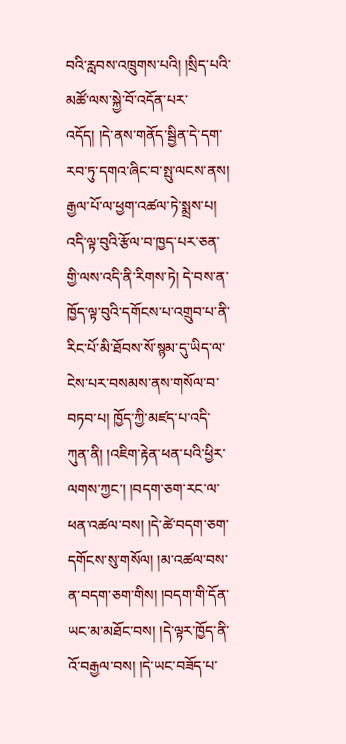བའི་རླབས་འཁྲུགས་པའི། །སྲིད་པའི་མཚོ་ལས་སྐྱེ་བོ་འདོན་པར་འདོད། །དེ་ནས་གནོད་སྦྱིན་དེ་དག་རབ་ཏུ་དགའ་ཞིང་བ་སྤུ་ལངས་ནས། རྒྱལ་པོ་ལ་ཕྱག་འཚལ་ཏེ་སྨྲས་པ། འདི་ལྟ་བུའི་རྩོལ་བ་ཁྱད་པར་ཅན་གྱི་ལས་འདི་ནི་རིགས་ཏེ། དེ་བས་ན་ཁྱོད་ལྟ་བུའི་དགོངས་པ་འགྲུབ་པ་ནི་རིང་པོ་མི་ཐོབས་སོ་སྙམ་དུ་ཡིད་ལ་ངེས་པར་བསམས་ནས་གསོལ་བ་བཏབ་པ། ཁྱོད་ཀྱི་མཛད་པ་འདི་ཀུན་ནི། །འཇིག་རྟེན་ཕན་པའི་ཕྱིར་ལགས་ཀྱང་། །བདག་ཅག་རང་ལ་ཕན་འཚལ་བས། །དེ་ཚེ་བདག་ཅག་དགོངས་སུ་གསོལ། །མ་འཚལ་བས་ན་བདག་ཅག་གིས། །བདག་གི་དོན་ཡང་མ་མཐོང་བས། །དེ་ལྟར་ཁྱོད་ནི་འོ་བརྒྱལ་བས། །དེ་ཡང་བཟོད་པ་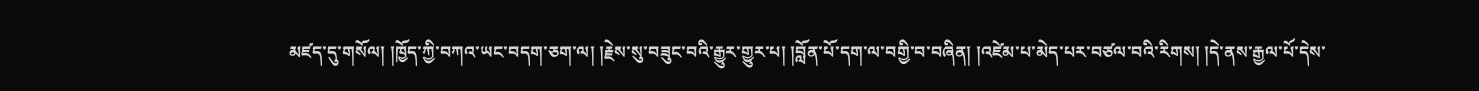མཛད་དུ་གསོལ། །ཁྱོད་ཀྱི་བཀའ་ཡང་བདག་ཅག་ལ། །རྗེས་སུ་བཟུང་བའི་རྒྱུར་གྱུར་པ། །བློན་པོ་དག་ལ་བགྱི་བ་བཞིན། །འཛེམ་པ་མེད་པར་བཙལ་བའི་རིགས། །དེ་ནས་རྒྱལ་པོ་དེས་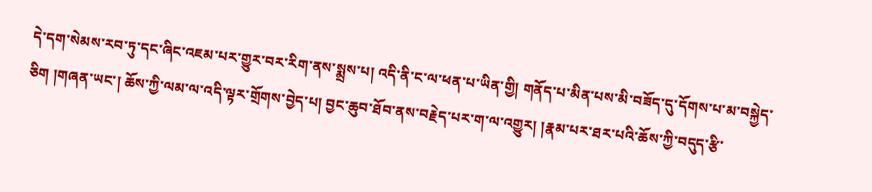དེ་དག་སེམས་རབ་ཏུ་དང་ཞིང་འཇམ་པར་གྱུར་བར་རིག་ནས་སྨྲས་པ། འདི་ནི་ང་ལ་ཕན་པ་ཡིན་གྱི། གནོད་པ་མིན་པས་མི་བཟོད་དུ་དོགས་པ་མ་བསྐྱེད་ཅིག །གཞན་ཡང་། ཆོས་ཀྱི་ལམ་ལ་འདི་ལྟར་གྲོགས་བྱེད་པ། བྱང་ཆུབ་ཐོབ་ནས་བརྗེད་པར་ག་ལ་འགྱུར། །རྣམ་པར་ཐར་པའི་ཆོས་ཀྱི་བདུད་རྩི་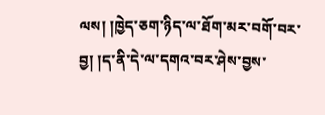ལས། །ཁྱེད་ཅག་ཉིད་ལ་ཐོག་མར་བགོ་བར་བྱ། །ད་ནི་དེ་ལ་དགའ་བར་ཤེས་བྱས་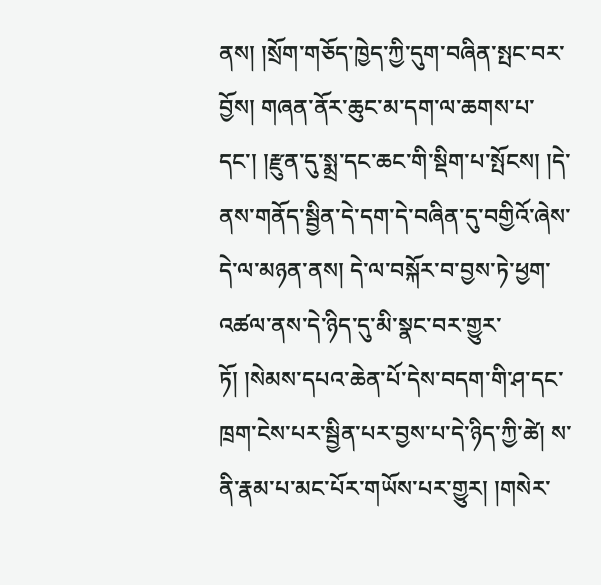ནས། །སྲོག་གཅོད་ཁྱེད་ཀྱི་དུག་བཞིན་སྤང་བར་བྱོས། གཞན་ནོར་ཆུང་མ་དག་ལ་ཆགས་པ་དང་། །རྫུན་དུ་སྨྲ་དང་ཆང་གི་སྡིག་པ་སྤོངས། །དེ་ནས་གནོད་སྦྱིན་དེ་དག་དེ་བཞིན་དུ་བགྱིའོ་ཞེས་དེ་ལ་མཉན་ནས། དེ་ལ་བསྐོར་བ་བྱས་ཏེ་ཕྱག་འཚལ་ནས་དེ་ཉིད་དུ་མི་སྣང་བར་གྱུར་ཏོ། །སེམས་དཔའ་ཆེན་པོ་དེས་བདག་གི་ཤ་དང་ཁྲག་ངེས་པར་སྦྱིན་པར་བྱས་པ་དེ་ཉིད་ཀྱི་ཚེ། ས་ནི་རྣམ་པ་མང་པོར་གཡོས་པར་གྱུར། །གསེར་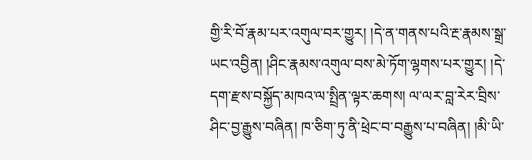གྱི་རི་བོ་རྣམ་པར་འགུལ་བར་གྱུར། །དེ་ན་གནས་པའི་རྔ་རྣམས་སྒྲ་ཡང་འབྱིན། །ཤིང་རྣམས་འགུལ་བས་མེ་ཏོག་ལྷགས་པར་གྱུར། །དེ་དག་རྫས་བསྐྱོད་མཁའ་ལ་སྤྲིན་ལྟར་ཆགས། ལ་ལར་བླ་རེར་བྲིས་ཤིང་བྱ་རྒྱུས་བཞིན། ཁ་ཅིག་ཏུ་ནི་ཕྲེང་བ་བརྒྱུས་པ་བཞིན། །མི་ཡི་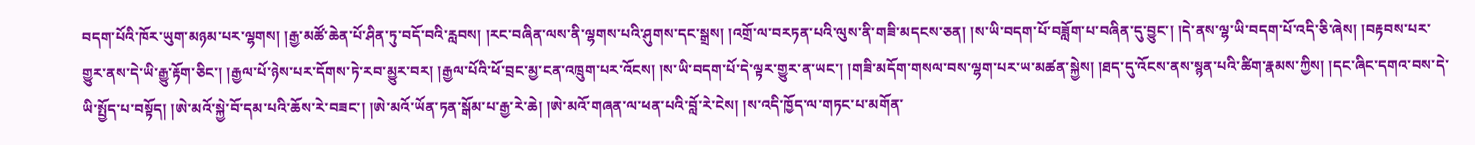བདག་པོའི་ཁོར་ཡུག་མཉམ་པར་ལྷགས། །རྒྱ་མཚོ་ཆེན་པོ་ཤིན་ཏུ་བདོ་བའི་རླབས། །རང་བཞིན་ལས་ནི་ལྷགས་པའི་ཤུགས་དང་སྒྲས། །འགྲོ་ལ་བརཏན་པའི་ལུས་ནི་གཟི་མདངས་ཅན། །ས་ཡི་བདག་པོ་བཟློག་པ་བཞིན་དུ་བྱུང་། །དེ་ནས་ལྷ་ཡི་བདག་པོ་འདི་ཅི་ཞེས། །བརྟབས་པར་གྱུར་ནས་དེ་ཡི་རྒྱུ་རྟོག་ཅིང་། །རྒྱལ་པོ་ཉེས་པར་དོགས་ཏེ་རབ་མྱུར་བར། །རྒྱལ་པོའི་ཕོ་བྲང་མྱ་ངན་འཁྲུག་པར་འོངས། །ས་ཡི་བདག་པོ་དེ་ལྟར་གྱུར་ན་ཡང་། །གཟི་མདོག་གསལ་བས་ལྷག་པར་ཡ་མཚན་སྐྱེས། །ཐད་དུ་འོངས་ནས་སྙན་པའི་ཚིག་རྣམས་ཀྱིས། །དང་ཞིང་དགའ་བས་དེ་ཡི་སྤྱོད་པ་བསྟོད། །ཨེ་མའོ་སྐྱེ་བོ་དམ་པའི་ཆོས་རེ་བཟང་། །ཨེ་མའོ་ཡོན་ཏན་སྒོམ་པ་རྒྱ་རེ་ཆེ། །ཨེ་མའོ་གཞན་ལ་ཕན་པའི་བློ་རེ་ངེས། །ས་འདི་ཁྱོད་ལ་གཏང་པ་མགོན་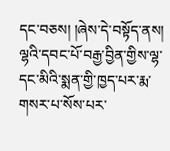དང་བཅས། །ཞེས་དེ་བསྟོད་ནས། ལྷའི་དབང་པོ་བརྒྱ་བྱིན་གྱིས་ལྷ་དང་མིའི་སྨན་གྱི་ཁྱད་པར་རྨ་གསར་པ་སོས་པར་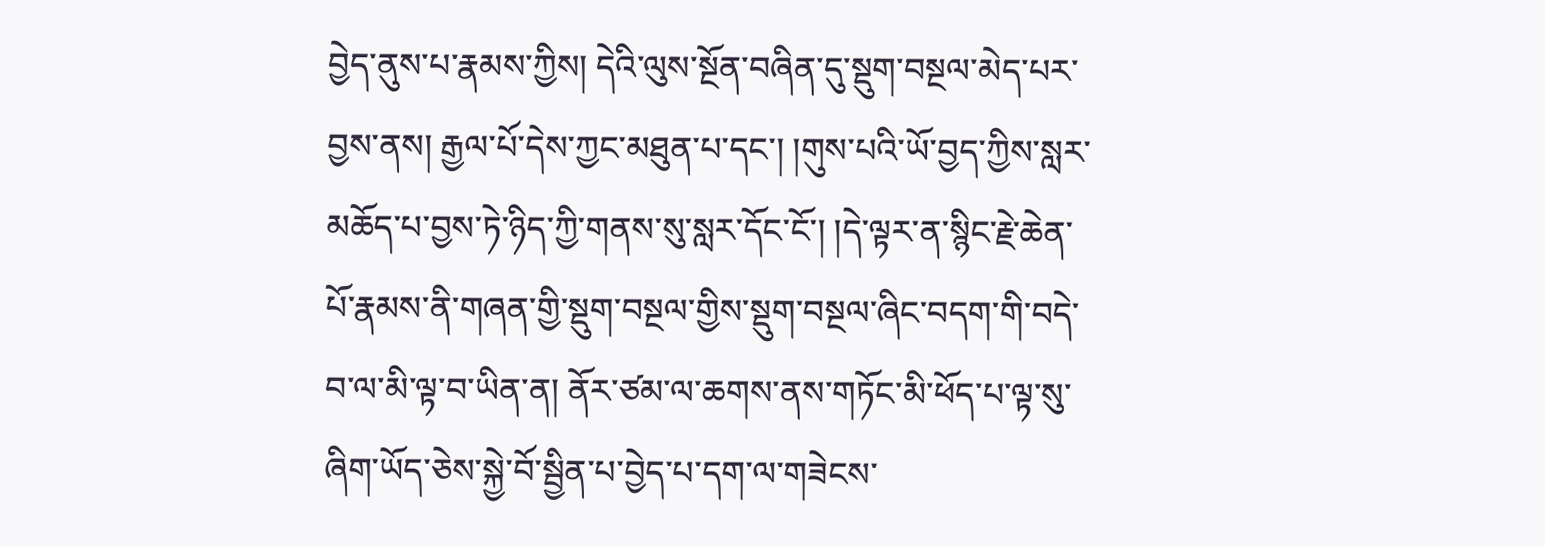བྱེད་ནུས་པ་རྣམས་ཀྱིས། དེའི་ལུས་སྔོན་བཞིན་དུ་སྡུག་བསྔལ་མེད་པར་བྱས་ནས། རྒྱལ་པོ་དེས་ཀྱང་མཐུན་པ་དང་། །གུས་པའི་ཡོ་བྱད་ཀྱིས་སླར་མཆོད་པ་བྱས་ཏེ་ཉིད་ཀྱི་གནས་སུ་སླར་དོང་ངོ་། །དེ་ལྟར་ན་སྙིང་རྗེ་ཆེན་པོ་རྣམས་ནི་གཞན་གྱི་སྡུག་བསྔལ་གྱིས་སྡུག་བསྔལ་ཞིང་བདག་གི་བདེ་བ་ལ་མི་ལྟ་བ་ཡིན་ན། ནོར་ཙམ་ལ་ཆགས་ནས་གཏོང་མི་ཕོད་པ་ལྟ་སུ་ཞིག་ཡོད་ཅེས་སྐྱེ་བོ་སྦྱིན་པ་བྱེད་པ་དག་ལ་གཟེངས་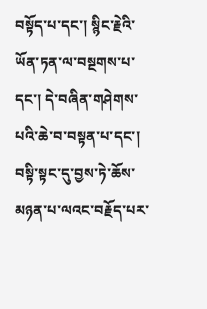བསྟོད་པ་དང་། སྙིང་རྗེའི་ཡོན་ཏན་ལ་བསྔགས་པ་དང་། དེ་བཞིན་གཤེགས་པའི་ཆེ་བ་བསྟན་པ་དང་། བསྟི་སྟང་དུ་བྱས་ཏེ་ཆོས་མཉན་པ་ལའང་བརྗོད་པར་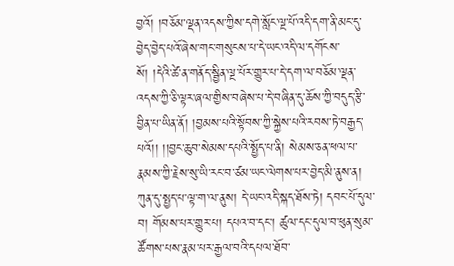བྱའོ། །བཅོམ་ལྡན་འདས་ཀྱིས་དགེ་སློང་ལྔ་པོ་འདི་དག་ནི་མང་དུ་བྱེད་བྱེད་པའོ་ཞེས་གང་གསུངས་པ་དེ་ཡང་འདི་ལ་དགོངས་སོ། །དེའི་ཚེ་ན་གནོད་སྦྱིན་ལྔ་པོར་གྱུར་པ་དེ་དག་ལ་བཅོམ་ལྡན་འདས་ཀྱི་ཅི་ལྟར་ཞལ་གྱིས་བཞེས་པ་དེ་བཞིན་དུ་ཆོས་ཀྱི་བདུད་རྩི་བྱིན་པ་ཡིན་ནོ། །བྱམས་པའི་སྟོབས་ཀྱི་སྐྱེས་པའི་རབས་ཏེ་བརྒྱད་པའོ།། །།བྱང་ཆུབ་སེམས་དཔའི་སྤྱོད་པ་ནི། སེམས་ཅན་ཕལ་པ་རྣམས་ཀྱི་རྗེས་སུ་ཡི་རང་བ་ཙམ་ཡང་ལེགས་པར་བྱེད་མི་ནུས་ན། ཀུན་དུ་སྤྱད་པ་ལྟ་ག་ལ་ནུས། དེ་ཡང་འདི་སྐད་ཐོས་ཏེ། དབང་པོ་དུལ་བ། གོམས་པར་གྱུར་པ། དཔའ་བ་དང་། ཚུལ་དང་དུལ་བ་ཕུན་སུམ་ཚོགས་པས་རྣམ་པར་རྒྱལ་བའི་དཔལ་ཐོབ་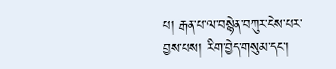པ། རྒན་པ་ལ་བསྙེན་བཀུར་ངེས་པར་བྱས་པས། རིག་བྱེད་གསུམ་དང་།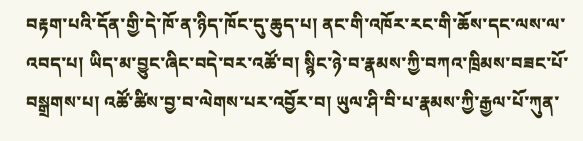བརྟག་པའི་དོན་གྱི་དེ་ཁོ་ན་ཉིད་ཁོང་དུ་ཆུད་པ། ནང་གི་འཁོར་རང་གི་ཆོས་དང་ལས་ལ་འབད་པ། ཡིད་མ་བྱུང་ཞིང་བདེ་བར་འཚོ་བ། སྙིང་ཉེ་བ་རྣམས་ཀྱི་བཀའ་ཁྲིམས་བཟང་པོ་བསྒྲགས་པ། འཚོ་ཚིས་བྱ་བ་ལེགས་པར་འབྱོར་བ། ཡུལ་ཤི་བི་པ་རྣམས་ཀྱི་རྒྱལ་པོ་ཀུན་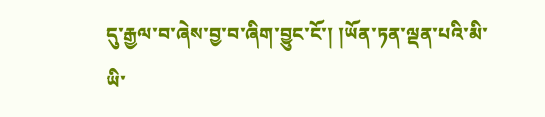དུ་རྒྱལ་བ་ཞེས་བྱ་བ་ཞིག་བྱུང་ངོ་། །ཡོན་ཏན་ལྡན་པའི་མི་ཡི་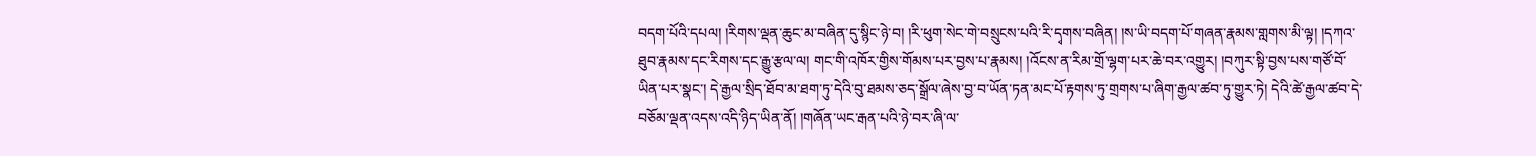བདག་པོའི་དཔལ། །རིགས་ལྡན་ཆུང་མ་བཞིན་དུ་སྙིང་ཉེ་བ། །རི་ཕུག་སེང་གེ་བསྲུངས་པའི་རི་དྭགས་བཞིན། །ས་ཡི་བདག་པོ་གཞན་རྣམས་གླགས་མི་ལྟ། །དཀའ་ཐུབ་རྣམས་དང་རིགས་དང་རྒྱུ་རྩལ་ལ། གང་གི་འཁོར་གྱིས་གོམས་པར་བྱས་པ་རྣམས། །འོངས་ན་རིམ་གྲོ་ལྷག་པར་ཆེ་བར་འགྱུར། །བཀུར་སྟི་བྱས་པས་གཙོ་བོ་ཡིན་པར་སྣང་། དེ་རྒྱལ་སྲིད་ཐོབ་མ་ཐག་ཏུ་དེའི་བུ་ཐམས་ཅད་སྒྲོལ་ཞེས་བྱ་བ་ཡོན་ཏན་མང་པོ་རྟགས་ཏུ་གྲགས་པ་ཞིག་རྒྱལ་ཚབ་ཏུ་གྱུར་ཏེ། དེའི་ཚེ་རྒྱལ་ཚབ་དེ་བཅོམ་ལྡན་འདས་འདི་ཉིད་ཡིན་ནོ། །གཞོན་ཡང་རྒན་པའི་ཉེ་བར་ཞི་ལ་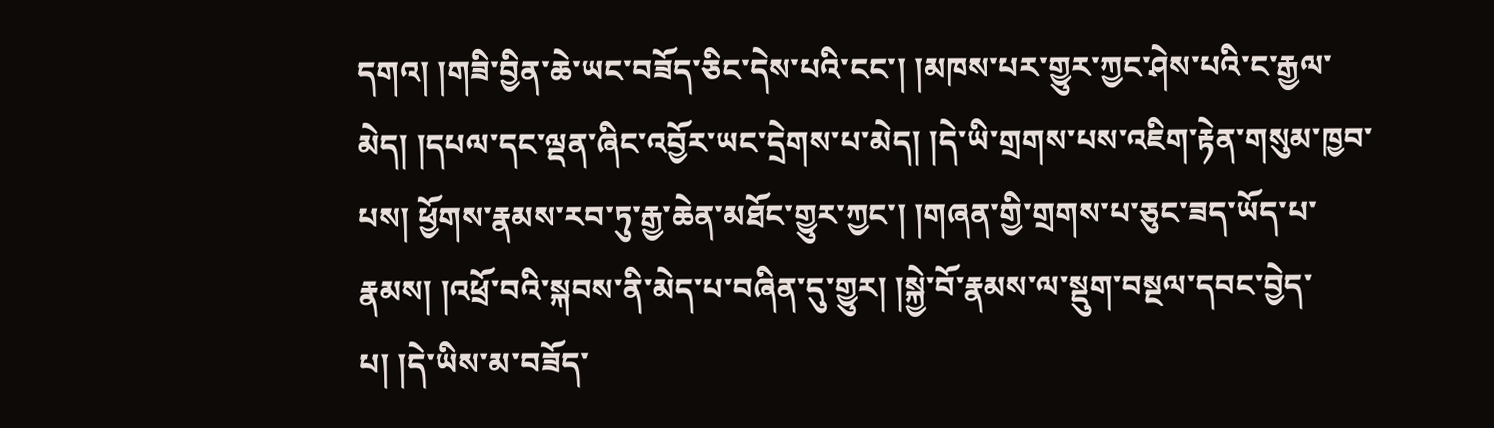དགའ། །གཟི་བྱིན་ཆེ་ཡང་བཟོད་ཅིང་དེས་པའི་ངང་། །མཁས་པར་གྱུར་ཀྱང་ཤེས་པའི་ང་རྒྱལ་མེད། །དཔལ་དང་ལྡན་ཞིང་འབྱོར་ཡང་དྲེགས་པ་མེད། །དེ་ཡི་གྲགས་པས་འཇིག་རྟེན་གསུམ་ཁྱབ་པས། ཕྱོགས་རྣམས་རབ་ཏུ་རྒྱ་ཆེན་མཐོང་གྱུར་ཀྱང་། །གཞན་གྱི་གྲགས་པ་ཅུང་ཟད་ཡོད་པ་རྣམས། །འཕྲོ་བའི་སྐབས་ནི་མེད་པ་བཞིན་དུ་གྱུར། །སྐྱེ་བོ་རྣམས་ལ་སྡུག་བསྔལ་དབང་བྱེད་པ། །དེ་ཡིས་མ་བཟོད་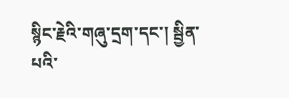སྙིང་རྗེའི་གཞུ་དྲག་དང་། སྦྱིན་པའི་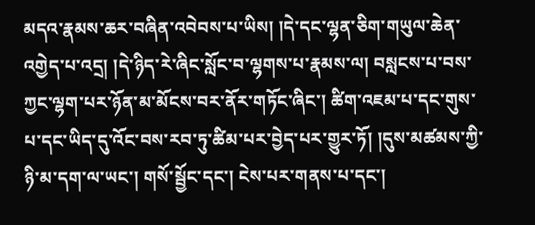མདའ་རྣམས་ཆར་བཞིན་འབེབས་པ་ཡིས། །དེ་དང་ལྷན་ཅིག་གཡུལ་ཆེན་འགྱེད་པ་འདྲ། །དེ་ཉིད་རེ་ཞིང་སློང་བ་ལྷགས་པ་རྣམས་ལ། བསླངས་པ་བས་ཀྱང་ལྷག་པར་ཉོན་མ་མོངས་བར་ནོར་གཏོང་ཞིང་། ཚིག་འཇམ་པ་དང་གུས་པ་དང་ཡིད་དུ་འོང་བས་རབ་ཏུ་ཚིམ་པར་བྱེད་པར་གྱུར་ཏོ། །དུས་མཚམས་ཀྱི་ཉི་མ་དག་ལ་ཡང་། གསོ་སྦྱོང་དང་། ངེས་པར་གནས་པ་དང་།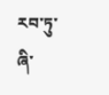རབ་ཏུ་ཞི་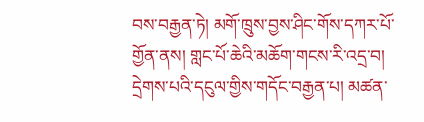བས་བརྒྱན་ཏེ། མགོ་ཁྲུས་བྱས་ཤིང་གོས་དཀར་པོ་གྱོན་ནས། གླང་པོ་ཆེའི་མཆོག་གངས་རི་འདྲ་བ། དྲེགས་པའི་དངུལ་གྱིས་གདོང་བརྒྱན་པ། མཚན་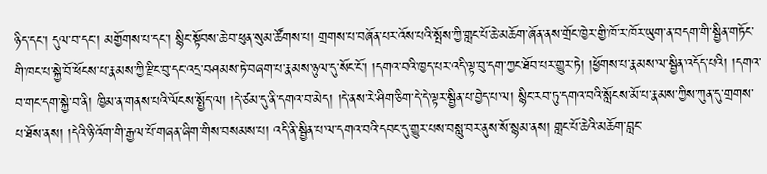ཉིད་དང་། དུལ་བ་དང་། མགྱོགས་པ་དང་། སྙིང་སྟོབས་ཆེ་བ་ཕུན་སུམ་ཚོགས་པ། གྲགས་པ་བཞོན་པར་འོས་པའི་སྤོས་ཀྱི་གླང་པོ་ཆེ་མཆོག་ཞོན་ནས་གྲོང་ཁྱེར་གྱི་ཁོ་ར་ཁོར་ཡུག་ན་བདག་གི་སྦྱིན་གཏོང་གི་ཁང་པ་སྐྱེ་བོ་ཕོངས་པ་རྣམས་ཀྱི་རྫིང་བུ་དང་འདྲ་བཤམས་ཏེ་བཞག་པ་རྣམས་ཉུལ་དུ་སོང་ངོ་། །དགའ་བའི་ཁྱད་པར་འདི་ལྟ་བུ་དག་ཀྱང་ཐོབ་པར་གྱུར་ཏེ། །ཕྱོགས་པ་རྣམས་ལ་སྦྱིན་འདོད་པའི། །དགའ་བ་གང་དག་སྐྱེ་བ་ནི། ཁྱིམ་ན་གནས་པའི་ལོངས་སྤྱོད་ལ། །དེ་ཙམ་དུ་ནི་དགའ་བ་མེད། །དེ་ནས་རེ་ཤིག་ཅིག་དེ་དེ་ལྟར་སྦྱིན་པ་བྱེད་པ་ལ། སྙིང་རབ་ཏུ་དགའ་བའི་སློངས་མོ་པ་རྣམས་ཀྱིས་ཀུན་དུ་གྲགས་པ་ཐོས་ནས། །དེའི་ཉི་འོག་གི་རྒྱལ་པོ་གཞན་ཞིག་གིས་བསམས་པ། འདི་ནི་སྦྱིན་པ་ལ་དགའ་བའི་དབང་དུ་གྱུར་པས་བསླུ་བར་ནུས་སོ་སྙམ་ནས། གླང་པོ་ཆེའི་མཆོག་བླང་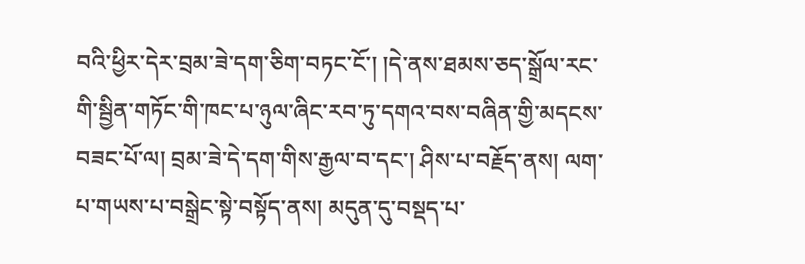བའི་ཕྱིར་དེར་བྲམ་ཟེ་དག་ཅིག་བཏང་ངོ་། །དེ་ནས་ཐམས་ཅད་སྒྲོལ་རང་གི་སྦྱིན་གཏོང་གི་ཁང་པ་ཉུལ་ཞིང་རབ་ཏུ་དགའ་བས་བཞིན་གྱི་མདངས་བཟང་པོ་ལ། བྲམ་ཟེ་དེ་དག་གིས་རྒྱལ་བ་དང་། ཤིས་པ་བརྗོད་ནས། ལག་པ་གཡས་པ་བསྒྲེང་སྟེ་བསྟོད་ནས། མདུན་དུ་བསྡད་པ་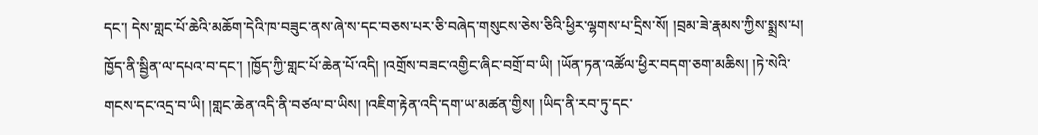དང་། དེས་གླང་པོ་ཆེའི་མཆོག་དེའི་ཁ་བཟུང་ནས་ཞེ་ས་དང་བཅས་པར་ཅི་བཞེད་གསུངས་ཅེས་ཅིའི་ཕྱིར་ལྷགས་པ་དྲིས་སོ། །བྲམ་ཟེ་རྣམས་ཀྱིས་སྨྲས་པ། ཁྱོད་ནི་སྦྱིན་ལ་དཔའ་བ་དང་། །ཁྱོད་ཀྱི་གླང་པོ་ཆེན་པོ་འདི། །འགྲོས་བཟང་འགྱིང་ཞིང་བགྲོ་བ་ཡི། །ཡོན་ཏན་འཚོལ་ཕྱིར་བདག་ཅག་མཆིས། །ཏེ་སེའི་གངས་དང་འདྲ་བ་ཡི། །གླང་ཆེན་འདི་ནི་བཙལ་བ་ཡིས། །འཇིག་རྟེན་འདི་དག་ཡ་མཚན་གྱིས། །ཡིད་ནི་རབ་ཏུ་དང་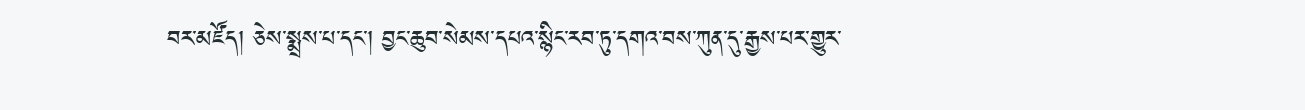བར་མཛོད། ཅེས་སྨྲས་པ་དང་། བྱང་ཆུབ་སེམས་དཔའ་སྙིང་རབ་ཏུ་དགའ་བས་ཀུན་དུ་རྒྱས་པར་གྱུར་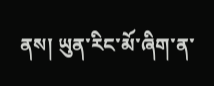ནས། ཡུན་རིང་མོ་ཞིག་ན་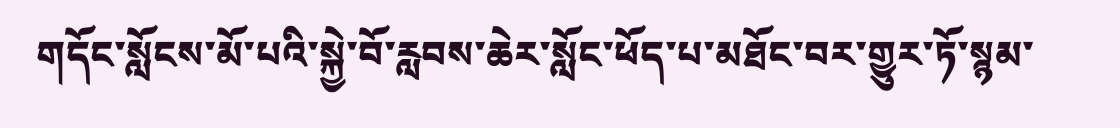གདོང་སློངས་མོ་པའི་སྐྱེ་བོ་རླབས་ཆེར་སློང་ཕོད་པ་མཐོང་བར་གྱུར་ཏོ་སྙམ་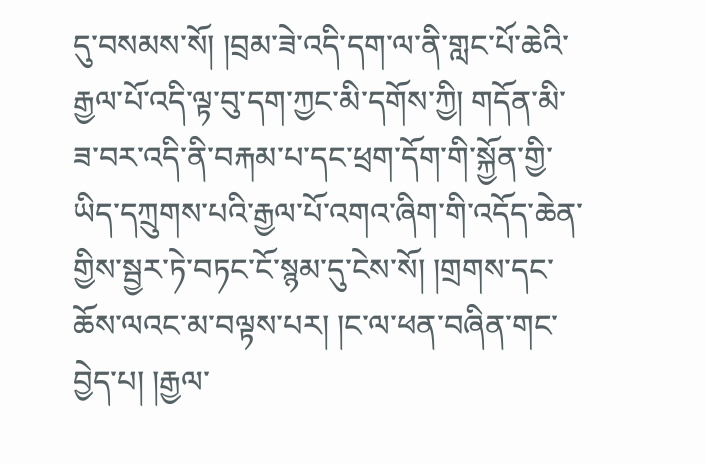དུ་བསམས་སོ། །བྲམ་ཟེ་འདི་དག་ལ་ནི་གླང་པོ་ཆེའི་རྒྱལ་པོ་འདི་ལྟ་བུ་དག་ཀྱང་མི་དགོས་ཀྱི། གདོན་མི་ཟ་བར་འདི་ནི་བརྐམ་པ་དང་ཕྲག་དོག་གི་སྐྱོན་གྱི་ཡིད་དཀྲུགས་པའི་རྒྱལ་པོ་འགའ་ཞིག་གི་འདོད་ཆེན་གྱིས་སྦྱར་ཏེ་བཏང་ངོ་སྙམ་དུ་ངེས་སོ། །གྲགས་དང་ཆོས་ལའང་མ་བལྟས་པར། །ང་ལ་ཕན་བཞིན་གང་བྱེད་པ། །རྒྱལ་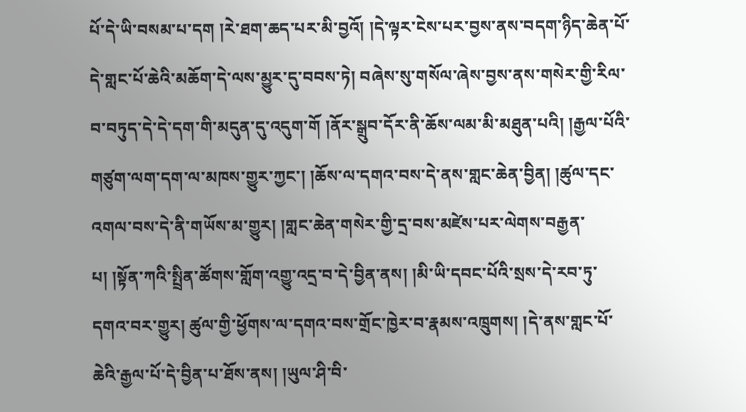པོ་དེ་ཡི་བསམ་པ་དག །རེ་ཐག་ཆད་པར་མི་བྱའོ། །དེ་ལྟར་ངེས་པར་བྱས་ནས་བདག་ཉིད་ཆེན་པོ་དེ་གླང་པོ་ཆེའི་མཆོག་དེ་ལས་མྱུར་དུ་བབས་ཏེ། བཞེས་སུ་གསོལ་ཞེས་བྱས་ནས་གསེར་གྱི་རིལ་བ་བཏུད་དེ་དེ་དག་གི་མདུན་དུ་འདུག་གོ །ནོར་སྒྲུབ་དོར་ནི་ཆོས་ལམ་མི་མཐུན་པའི། །རྒྱལ་པོའི་གཙུག་ལག་དག་ལ་མཁས་གྱུར་ཀྱང་། །ཆོས་ལ་དགའ་བས་དེ་ནས་གླང་ཆེན་བྱིན། །ཚུལ་དང་འགལ་བས་དེ་ནི་གཡོས་མ་གྱུར། །གླང་ཆེན་གསེར་གྱི་དྲ་བས་མཛེས་པར་ལེགས་བརྒྱན་པ། །སྟོན་ཀའི་སྤྲིན་ཚོགས་གློག་འགྱུ་འདྲ་བ་དེ་བྱིན་ནས། །མི་ཡི་དབང་པོའི་སྲས་དེ་རབ་ཏུ་དགའ་བར་གྱུར། ཚུལ་གྱི་ཕྱོགས་ལ་དགའ་བས་གྲོང་ཁྱེར་བ་རྣམས་འཁྲུགས། །དེ་ནས་གླང་པོ་ཆེའི་རྒྱལ་པོ་དེ་བྱིན་པ་ཐོས་ནས། །ཡུལ་ཤི་བི་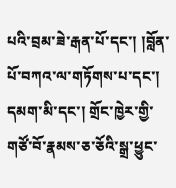པའི་བྲམ་ཟེ་རྒན་པོ་དང་། །བློན་པོ་བཀའ་ལ་གཏོགས་པ་དང་། དམག་མི་དང་། གྲོང་ཁྱེར་གྱི་གཙོ་བོ་རྣམས་ཅ་ཅོའི་སྒྲ་ཕྱུང་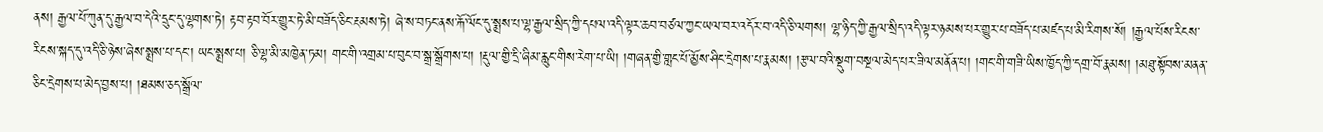ནས། རྒྱལ་པོ་ཀུན་དུ་རྒྱལ་བ་དེའི་དྲུང་དུ་ལྷགས་ཏེ། རྟབ་རྟབ་བོར་གྱུར་ཏེ་མི་བཟོད་ཅིང་རྔམས་ཏེ། ཞེ་ས་བཏང་ནས་རྐོ་ལོང་དུ་སྨྲས་པ་ལྷ་རྒྱལ་སྲིད་ཀྱི་དཔལ་འདི་ལྟར་ཆབ་བཙལ་ཀྱང་ཡལ་བར་འདོར་བ་འདི་ཅི་ལགས། ལྷ་ཉིད་ཀྱི་རྒྱལ་སྲིད་འདི་ལྟར་ཉམས་པར་གྱུར་པ་བཟོད་པ་མཛད་པ་མི་རིགས་སོ། །རྒྱལ་པོས་རིངས་རིངས་སྐད་དུ་འདི་ཅི་ཉེས་ཞེས་སྨྲས་པ་དང་། ཡང་སྨྲས་པ། ཅི་ལྷ་མི་མཁྱེན་ཏམ། གང་གི་འགྲམ་པ་བུང་བ་སྒྲ་སྒྲོགས་པ། །རྡུལ་གྱི་དྲི་ཞིམ་རླུང་གིས་རེག་པ་ཡི། །གཞན་གྱི་གླང་པོ་མྱོས་ཤིང་དྲེགས་པ་རྣམས། །རྩལ་བའི་སྡུག་བསྔལ་མེད་པར་ཟིལ་མནོན་པ། །གང་གི་གཟི་ཡིས་ཁྱོད་ཀྱི་དགྲ་བོ་རྣམས། །མཐུ་སྟོབས་མནན་ཅིང་དྲེགས་པ་མེད་བྱས་པ། །ཐམས་ཅད་སྒྲོལ་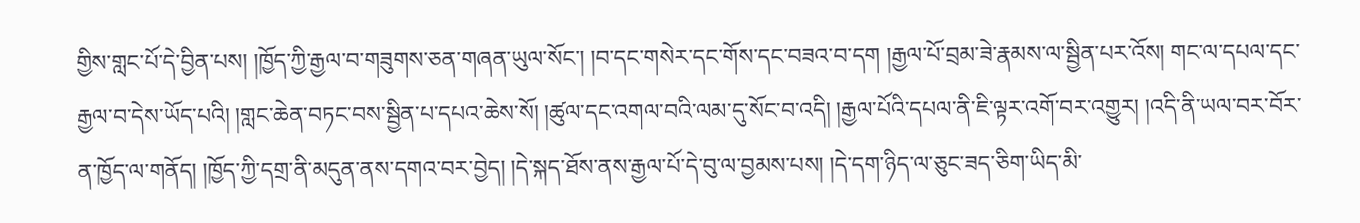གྱིས་གླང་པོ་དེ་བྱིན་པས། །ཁྱོད་ཀྱི་རྒྱལ་བ་གཟུགས་ཅན་གཞན་ཡུལ་སོང་། །བ་དང་གསེར་དང་གོས་དང་བཟའ་བ་དག །རྒྱལ་པོ་བྲམ་ཟེ་རྣམས་ལ་སྦྱིན་པར་འོས། གང་ལ་དཔལ་དང་རྒྱལ་བ་དེས་ཡོད་པའི། །གླང་ཆེན་བཏང་བས་སྦྱིན་པ་དཔའ་ཆེས་སོ། །ཚུལ་དང་འགལ་བའི་ལམ་དུ་སོང་བ་འདི། །རྒྱལ་པོའི་དཔལ་ནི་ཇི་ལྟར་འགོ་བར་འགྱུར། །འདི་ནི་ཡལ་བར་བོར་ན་ཁྱོད་ལ་གནོད། །ཁྱོད་ཀྱི་དགྲ་ནི་མདུན་ནས་དགའ་བར་བྱེད། །དེ་སྐད་ཐོས་ནས་རྒྱལ་པོ་དེ་བུ་ལ་བྱམས་པས། །དེ་དག་ཉིད་ལ་ཅུང་ཟད་ཅིག་ཡིད་མི་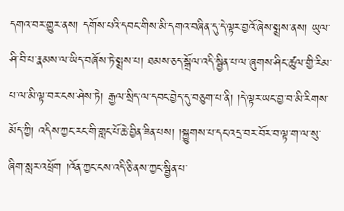དགའ་བར་གྱུར་ནས། དགོས་པའི་དབང་གིས་མི་དགའ་བཞིན་དུ་དེ་ལྟར་བྱའོ་ཞེས་སྨྲས་ནས། ཡུལ་ཤི་བི་པ་རྣམས་ལ་ཡིད་བཞོས་ཏེ་སྨྲས་པ། ཐམས་ཅད་སྒྲོལ་འདི་སྦྱིན་པ་ལ་ཞུགས་ཤིང་ཚུལ་གྱི་རིམ་པ་ལ་མི་ལྟ་བར་ངས་ཤེས་ཏེ། རྒྱལ་སྲིད་ལ་དབང་བྱེད་དུ་བཅུག་པ་ནི། །དེ་ལྟར་ཡང་བྱ་བ་མི་རིགས་མོད་ཀྱི། འདིས་ཀྱང་རང་གི་གླང་པོ་ཆེ་བྱིན་ཟིན་པས། །སྐྱུགས་པ་དང་འདྲ་བར་བོར་བ་ལྟ་ག་ལ་སུ་ཞིག་སླར་འཕྲོག །འོན་ཀྱང་ངས་འདི་ཅི་ནས་ཀྱང་སྦྱིན་པ་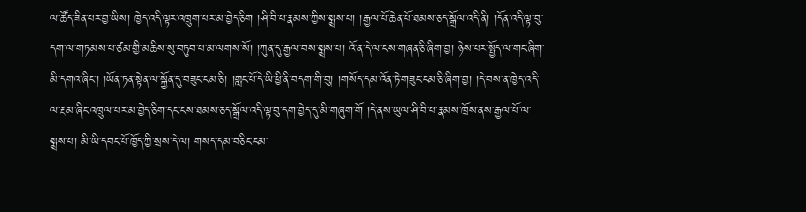ལ་ཚོད་ཟིན་པར་བྱ་ཡིས། ཁྱེད་འདི་ལྟར་འཁྲུག་པར་མ་བྱེད་ཅིག །ཤི་བི་པ་རྣམས་ཀྱིས་སྨྲས་པ། །རྒྱལ་པོ་ཆེན་པོ་ཐམས་ཅད་སྒྲོལ་འདི་ནི། །དོན་འདི་ལྟ་བུ་དག་ལ་གཏམས་པ་ཙམ་གྱི་མཆིས་སུ་བཏུབ་པ་མ་ལགས་སོ། །ཀུན་དུ་རྒྱལ་བས་སྨྲས་པ། འོ་ན་དེ་ལ་ངས་གཞན་ཅི་ཞིག་བྱ། ཉེས་པར་སྤྱོད་ལ་གང་ཞིག་མི་དགའ་ཞིང་། །ཡོན་ཏན་སྟེན་ལ་སྐྱོན་དུ་བཟུང་ངམ་ཅི། །གླང་པོ་དེ་ཡི་ཕྱི་ནི་བདག་གི་བུ། །གསོད་དམ་འོན་ཏེ་གཟུང་ངམ་ཅི་ཞིག་བྱ། །དེ་བས་ན་ཁྱེད་འདི་ལ་རྔམ་ཞིང་འཁྲུལ་པར་མ་བྱེད་ཅིག་དང་ངས་ཐམས་ཅད་སྒྲོལ་འདི་ལྟ་བུ་དག་བྱེད་དུ་མི་གཞུག་གོ །དེ་ནས་ཡུལ་ཤི་བི་པ་རྣམས་ཁྲོས་ནས་རྒྱལ་པོ་ལ་སྨྲས་པ། མི་ཡི་དབང་པོ་ཁྱོད་ཀྱི་སྲས་དེ་ལ། གསད་དམ་བཅིང་ངམ་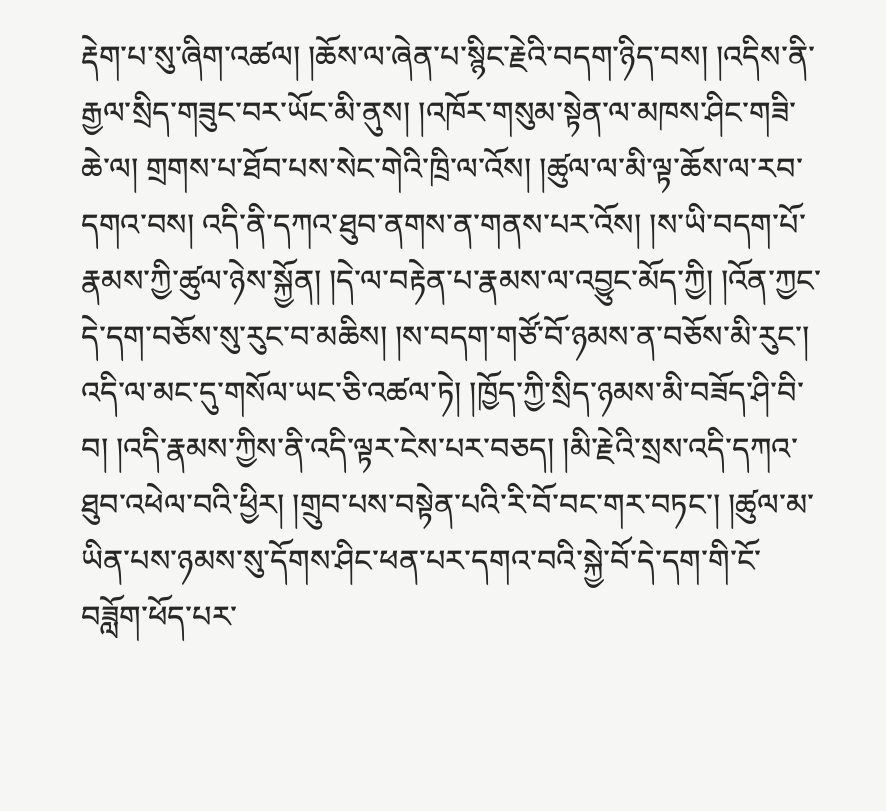རྡེག་པ་སུ་ཞིག་འཚལ། །ཆོས་ལ་ཞེན་པ་སྙིང་རྗེའི་བདག་ཉིད་བས། །འདིས་ནི་རྒྱལ་སྲིད་གཟུང་བར་ཡོང་མི་ནུས། །འཁོར་གསུམ་སྟེན་ལ་མཁས་ཤིང་གཟི་ཆེ་ལ། གྲགས་པ་ཐོབ་པས་སེང་གེའི་ཁྲི་ལ་འོས། །ཚུལ་ལ་མི་ལྟ་ཆོས་ལ་རབ་དགའ་བས། འདི་ནི་དཀའ་ཐུབ་ནགས་ན་གནས་པར་འོས། །ས་ཡི་བདག་པོ་རྣམས་ཀྱི་ཚུལ་ཉེས་སྐྱོན། །དེ་ལ་བརྟེན་པ་རྣམས་ལ་འབྱུང་མོད་ཀྱི། །འོན་ཀྱང་དེ་དག་བཅོས་སུ་རུང་བ་མཆིས། །ས་བདག་གཙོ་བོ་ཉམས་ན་བཅོས་མི་རུང་། འདི་ལ་མང་དུ་གསོལ་ཡང་ཅི་འཚལ་ཏེ། །ཁྱོད་ཀྱི་སྲིད་ཉམས་མི་བཟོད་ཤི་བི་བ། །འདི་རྣམས་ཀྱིས་ནི་འདི་ལྟར་ངེས་པར་བཅད། །མི་རྗེའི་སྲས་འདི་དཀའ་ཐུབ་འཕེལ་བའི་ཕྱིར། །གྲུབ་པས་བསྟེན་པའི་རི་བོ་བང་གར་བཏང་། །ཚུལ་མ་ཡིན་པས་ཉམས་སུ་དོགས་ཤིང་ཕན་པར་དགའ་བའི་སྐྱེ་བོ་དེ་དག་གི་ངོ་བཟློག་ཕོད་པར་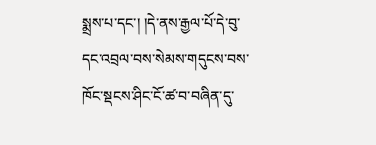སྨྲས་པ་དང་། །དེ་ནས་རྒྱལ་པོ་དེ་བུ་དང་འབྲལ་བས་སེམས་གདུངས་བས་ཁོང་སྡངས་ཤིང་ངོ་ཚ་བ་བཞིན་དུ་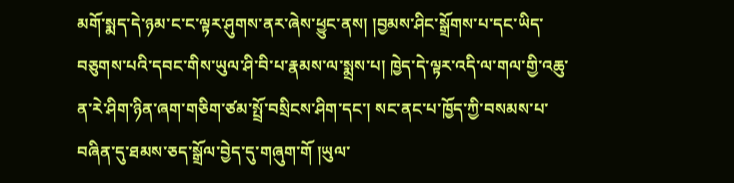མགོ་སྨད་དེ་ཉམ་ང་ང་ལྟར་ཤུགས་ནར་ཞེས་ཕྱུང་ནས། །བྱམས་ཤིང་སྒྲོགས་པ་དང་ཡིད་བཅུགས་པའི་དབང་གིས་ཡུལ་ཤི་བི་པ་རྣམས་ལ་སྨྲས་པ། ཁྱེད་དེ་ལྟར་འདི་ལ་གལ་གྱི་འཆུ་ན་རེ་ཤིག་ཉིན་ཞག་གཅིག་ཙམ་སྤྲོ་བསྲིངས་ཤིག་དང་། སང་ནང་པ་ཁྱོད་ཀྱི་བསམས་པ་བཞིན་དུ་ཐམས་ཅད་སྒྲོལ་བྱེད་དུ་གཞུག་གོ །ཡུལ་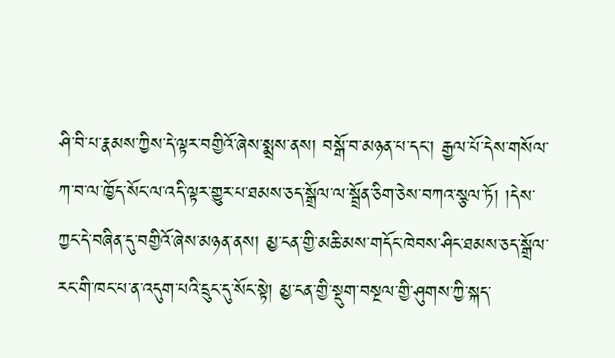ཤི་བི་པ་རྣམས་ཀྱིས་དེ་ལྟར་བགྱིའོ་ཞེས་སྨྲས་ནས། བསྒོ་བ་མཉན་པ་དང་། རྒྱལ་པོ་དེས་གསོལ་ཀ་བ་ལ་ཁྱོད་སོང་ལ་འདི་ལྟར་གྱུར་པ་ཐམས་ཅད་སྒྲོལ་ལ་སྦྲོན་ཅིག་ཅེས་བཀའ་སྩལ་ཏོ། །དེས་ཀྱང་དེ་བཞིན་དུ་བགྱིའོ་ཞེས་མཉན་ནས། མྱ་ངན་གྱི་མཆི་མས་གདོང་ཁེབས་ཤིང་ཐམས་ཅད་སྒྲོལ་རང་གི་ཁང་པ་ན་འདུག་པའི་དྲུང་དུ་སོང་སྟེ། མྱ་ངན་གྱི་སྡུག་བསྔལ་གྱི་ཤུགས་ཀྱི་སྐད་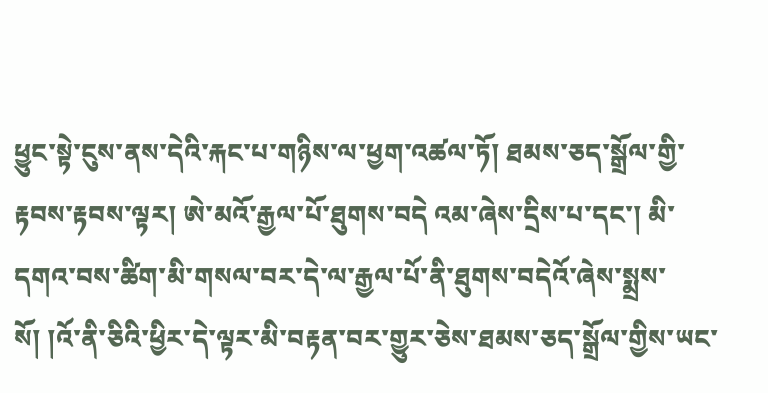ཕྱུང་སྟེ་ངུས་ནས་དེའི་རྐང་པ་གཉིས་ལ་ཕྱག་འཚལ་ཏོ། ཐམས་ཅད་སྒྲོལ་གྱི་རྟབས་རྟབས་ལྟར། ཨེ་མའོ་རྒྱལ་པོ་ཐུགས་བདེ འམ་ཞེས་དྲིས་པ་དང་། མི་དགའ་བས་ཚིག་མི་གསལ་བར་དེ་ལ་རྒྱལ་པོ་ནི་ཐུགས་བདེའོ་ཞེས་སྨྲས་སོ། །འོ་ནི་ཅིའི་ཕྱིར་དེ་ལྟར་མི་བརྟན་བར་གྱུར་ཅེས་ཐམས་ཅད་སྒྲོལ་གྱིས་ཡང་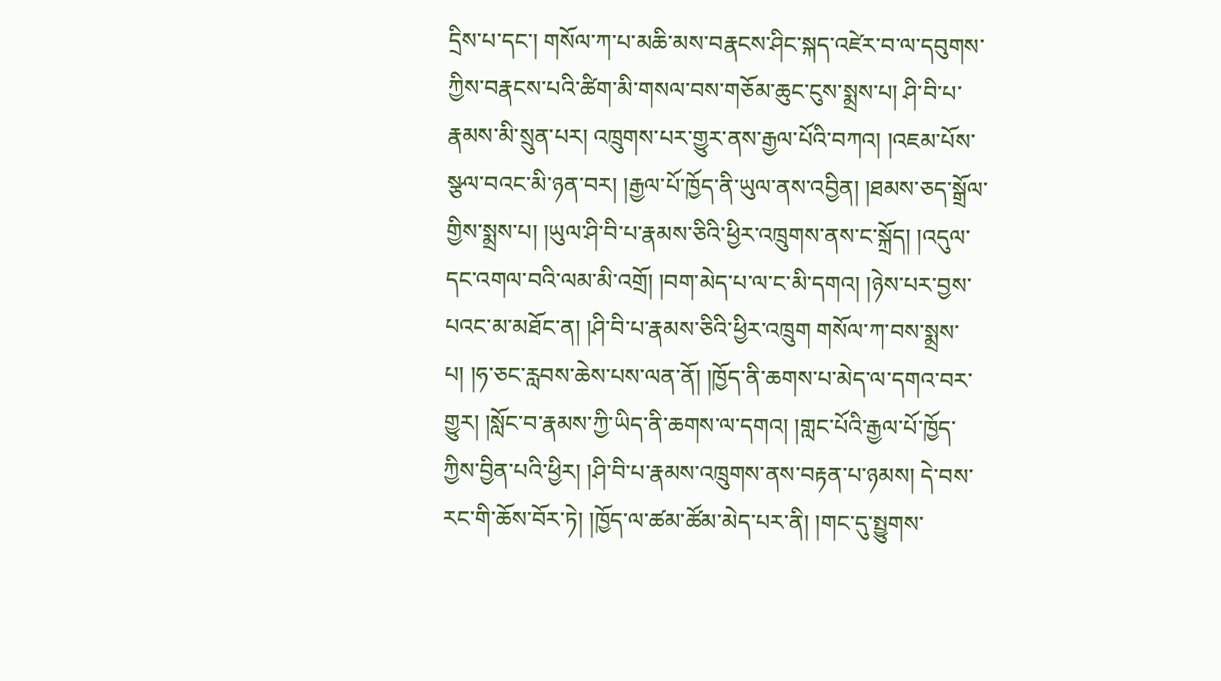དྲིས་པ་དང་། གསོལ་ཀ་པ་མཆི་མས་བརྣངས་ཤིང་སྐད་འཛེར་བ་ལ་དབུགས་ཀྱིས་བརྣངས་པའི་ཚིག་མི་གསལ་བས་གཅོམ་ཆུང་ངུས་སྨྲས་པ། ཤི་བི་པ་རྣམས་མི་སྲུན་པར། འཁྲུགས་པར་གྱུར་ནས་རྒྱལ་པོའི་བཀའ། །འཇམ་པོས་སྩལ་བའང་མི་ཉན་བར། །རྒྱལ་པོ་ཁྱོད་ནི་ཡུལ་ནས་འབྱིན། །ཐམས་ཅད་སྒྲོལ་གྱིས་སྨྲས་པ། །ཡུལ་ཤི་བི་པ་རྣམས་ཅིའི་ཕྱིར་འཁྲུགས་ནས་ང་སྐྲོད། །འདུལ་དང་འགལ་བའི་ལམ་མི་འགྲོ། །བག་མེད་པ་ལ་ང་མི་དགའ། །ཉེས་པར་བྱས་པའང་མ་མཐོང་ན། །ཤི་བི་པ་རྣམས་ཅིའི་ཕྱིར་འཁྲུག གསོལ་ཀ་བས་སྨྲས་པ། །ཧ་ཅང་རླབས་ཆེས་པས་ལན་ནོ། །ཁྱོད་ནི་ཆགས་པ་མེད་ལ་དགའ་བར་གྱུར། །སློང་བ་རྣམས་ཀྱི་ཡིད་ནི་ཆགས་ལ་དགའ། །གླང་པོའི་རྒྱལ་པོ་ཁྱོད་ཀྱིས་བྱིན་པའི་ཕྱིར། །ཤི་བི་པ་རྣམས་འཁྲུགས་ནས་བརྟན་པ་ཉམས། དེ་བས་རང་གི་ཆོས་བོར་ཏེ། །ཁྱོད་ལ་ཚམ་ཚོམ་མེད་པར་ནི། །གང་དུ་སྤྱུགས་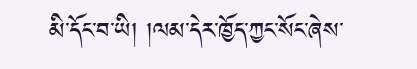མི་དོང་བ་ཡི། །ལམ་དེར་ཁྱོད་ཀྱང་སོང་ཞེས་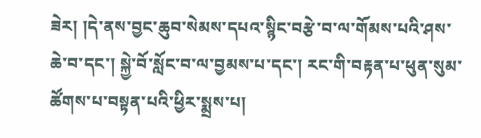ཟེར། །དེ་ནས་བྱང་ཆུབ་སེམས་དཔའ་སྙིང་བརྩེ་བ་ལ་གོམས་པའི་ཤས་ཆེ་བ་དང་། སྐྱེ་བོ་སློང་བ་ལ་བྱམས་པ་དང་། རང་གི་བརྟན་པ་ཕུན་སུམ་ཚོགས་པ་བསྟན་པའི་ཕྱིར་སྨྲས་པ།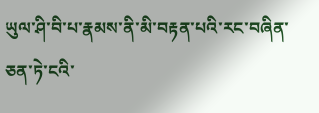ཡུལ་ཤི་བི་པ་རྣམས་ནི་མི་བརྟན་པའི་རང་བཞིན་ཅན་ཏེ་ངའི་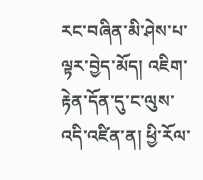རང་བཞིན་མི་ཤེས་པ་ལྟར་བྱེད་མོད། འཇིག་རྟེན་དོན་དུ་ང་ལུས་འདི་འཛིན་ན། ཕྱི་རོལ་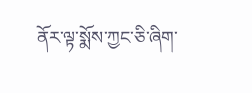ནོར་ལྟ་སྨོས་ཀྱང་ཅི་ཞིག་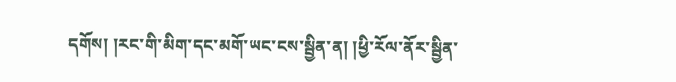དགོས། །རང་གི་མིག་དང་མགོ་ཡང་ངས་སྦྱིན་ན། །ཕྱི་རོལ་ནོར་སྦྱིན་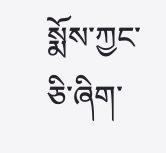སྨོས་ཀྱང་ཅི་ཞིག་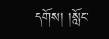དགོས། །སློང་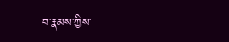བ་རྣམས་ཀྱིས་